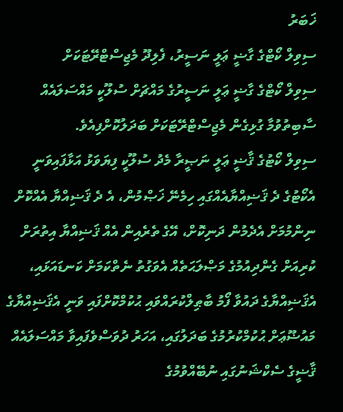ޚަބަރު
ސިވިލް ކޯޓްގެ ގާޟީ ޢަލީ ނަސީރު، ފެލިދޫ މެޖިސްޓްރޭޓަކަށް
ސިވިލް ކޯޓްގެ ގާޟީ ޢަލީ ނަސީރުގެ މައްޗަށް ސުލޫކީ މައްސަލައެއް ސާބިތުވުމާ ގުޅިގެން މެޖިސްޓްރޭޓަކަށް ބަދަލުކޮށްފިއެވެ.
ސިވިލް ކޯޓުގެ ޤާޟީ ޢަލީ ނަޞީރާ މެދު ސުލޫކީ ފިޔަވަޅު އަޅާފައިވަނީ އެކޯޓުގެ ދެ ޤަޟިއްޔާއެއްގައި ހިމެނޭ ޚަޞްމުން، އެ ދެ ޤަޟިއްޔާ އެއްކޮށް ނިންމުމަށް އެދެމުން ދަނިކޮށް، އޭގެ ތެރެއިން އެއް ޤަޟިއްޔާ އިތުރަށް ކުރިއަށް ގެންދިއުމުގެ މަޞްލަޙަތެއް އެވަގުތު ނެތްކަމަށް ކަނޑައަޅައި، އެޤަޟިއްޔާގެ ދައުވާ ފޯމު ބާޠިލްކުރައްވައި ޙުކުމްކޮށްފައި ވަނީ އެޤަޟިއްޔާގެ މައުޟޫޢަށް ޙުކުމްކުރުމުގެ ބަދަލުގައި، އަހަރު ދުވަސްވެފައިވާ މައްސަލައެއް ޤާޟީގެ ސެކްޝަނުގައި ނުބޭއްވުމުގެ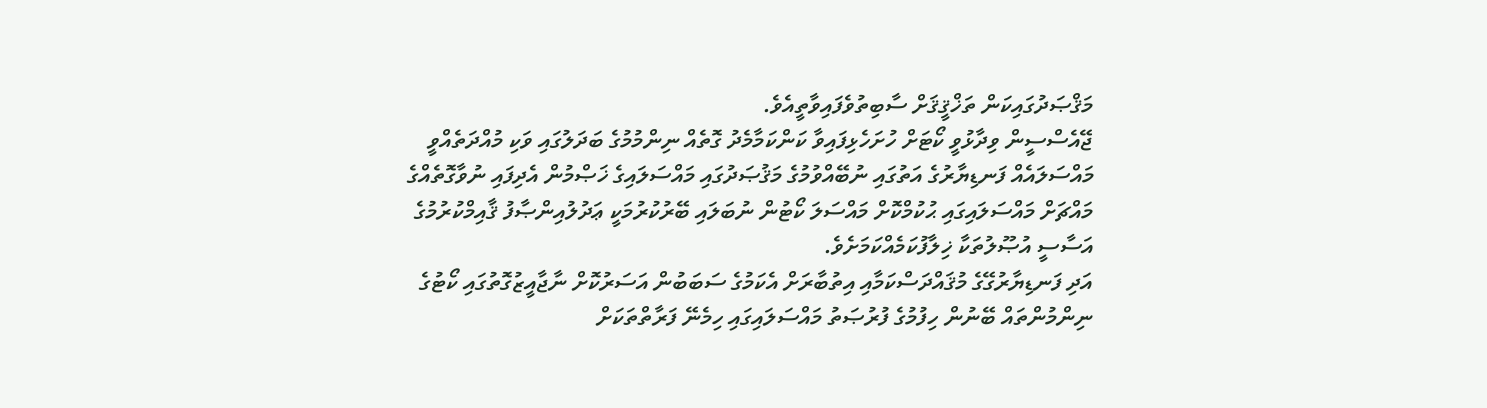މަޤްޞަދުގައިކަން ތަޚްޤީޤަށް ސާބިތުވެފައިވާތީއެވެ.
ޖޭއެސްސީން ވިދާޅުވީ ކޯޓަށް ހުށަހެޅިފައިވާ ކަންކަމާމެދު ގޮތެއް ނިންމުމުގެ ބަދަލުގައި ވަކި މުއްދަތެއްވީ މައްސަލައެއް ފަނޑިޔާރުގެ އަތުގައި ނުބޭއްވުމުގެ މަޤުޞަދުގައި މައްސަލައިގެ ޚަޞްމުން އެދިފައި ނުވާގޮތެއްގެ މައްޗަށް މައްސަލައިގައި ޙުކުމްކޮށް މައްސަލަ ކޯޓުން ނުބަލައި ބޭރުކުރުމަކީ ޢަދުލުއިންޞާފު ޤާއިމްކުރުމުގެ އަސާސީ އުޞޫލުތަކާ ޚިލާފުކަމެއްކަމަށެވެ.
އަދި ފަނޑިޔާރުގޭގެ މުޤައްދަސްކަމާއި އިތުބާރަށް އެކަމުގެ ސަބަބުން އަސަރުކޮށް ނާޖާއީޒުގޮތުގައި ކޯޓުގެ ނިންމުންތައް ބޭނުން ހިފުމުގެ ފުރުޞަތު މައްސަލައިގައި ހިމެނޭ ފަރާތްތަކަށް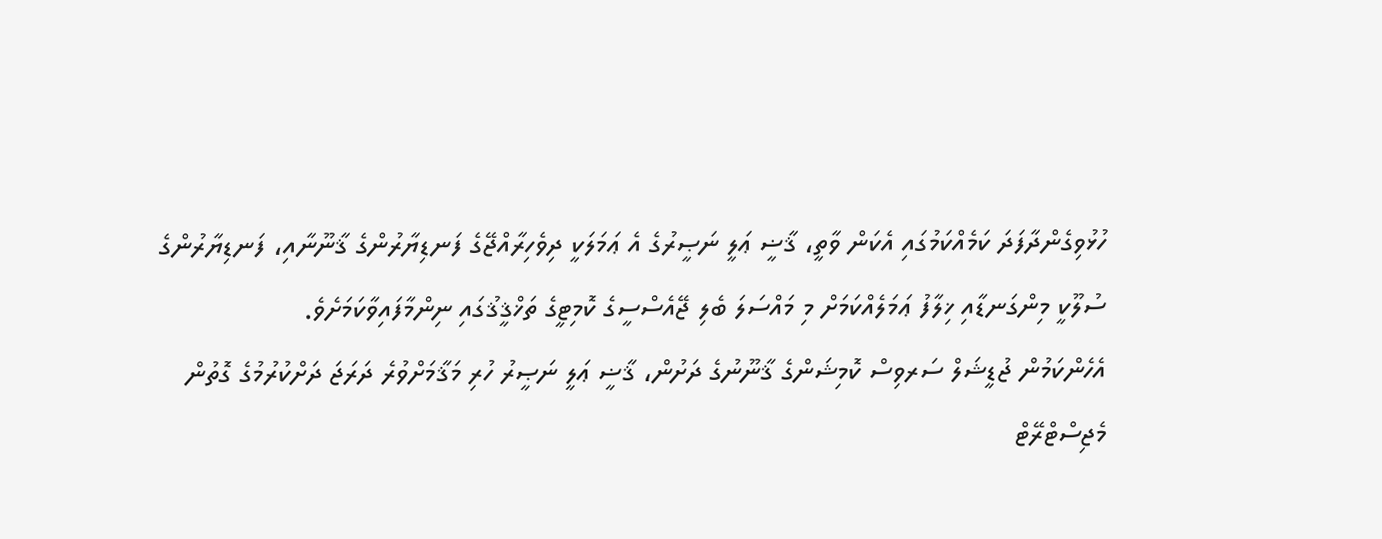ހުޅުވިގެންދާފަދަ ކަމެއްކަމުގައި އެކަން ވާތީ، ޤާޟީ ޢަލީ ނަޞީރުގެ އެ ޢަމަލަކީ ދިވެހިރާއްޖޭގެ ފަނޑިޔާރުންގެ ޤާނޫނާއި، ފަނޑިޔާރުންގެ ސުލޫކީ މިންގަނޑާއި ޚިލާފު ޢަމަލެއްކަމަށް މި މައްސަލަ ބެލި ޖޭއެސްސީގެ ކޮމިޓީގެ ތަޚްޤީޤުގައި ނިންމާފައިވާކަމަށެވެ.
އެހެންކަމުން ޖުޑީޝަލް ސަރވިސް ކޮމިޝަންގެ ޤާނޫނުގެ ދަށުން، ޤާޟީ ޢަލީ ނަޞީރު ހުރި މަޤާމަށްވުރެ ދަރަޖަ ދަށްކުރުމުގެ ގޮތުން މެޖިސްޓްރޭޓް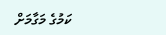ކަމުގެ މަގާމަށް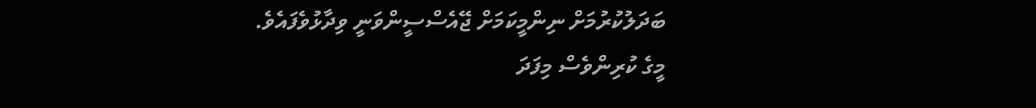ބަދަލުކުރުމަށް ނިންމީކަމަށް ޖޭއެސްސީންވަނީ ވިދާޅުވެފައެވެ.
މީގެ ކުރިންވެސް މިފަދަ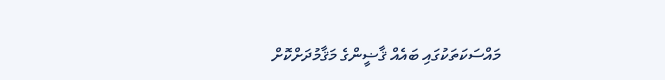މައްސަކަތަކުގައި ބައެއް ޤާޟީންގެ މަޤާމުދަށްކޮށް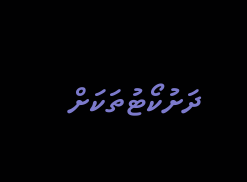ދަށުކޯޓުތަކަށް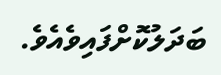ބަދަލުކޮށްފައިވެއެވެ.